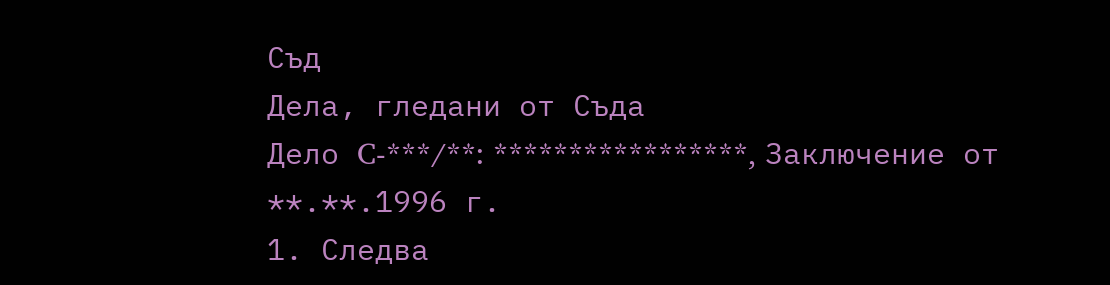Съд
Дела, гледани от Съда
Дело C-***/**: *****************, Заключение от **.**.1996 г.
1. Следва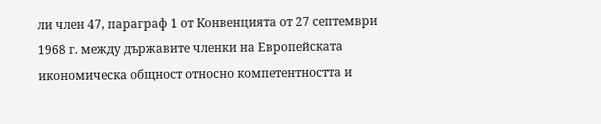ли член 47, параграф 1 от Конвенцията от 27 септември 1968 г. между държавите членки на Европейската икономическа общност относно компетентността и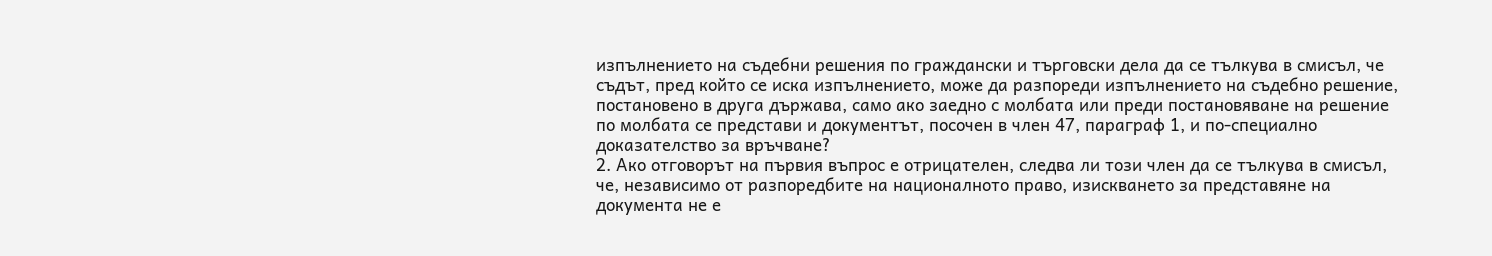изпълнението на съдебни решения по граждански и търговски дела да се тълкува в смисъл, че съдът, пред който се иска изпълнението, може да разпореди изпълнението на съдебно решение, постановено в друга държава, само ако заедно с молбата или преди постановяване на решение по молбата се представи и документът, посочен в член 47, параграф 1, и по-специално доказателство за връчване?
2. Ако отговорът на първия въпрос е отрицателен, следва ли този член да се тълкува в смисъл, че, независимо от разпоредбите на националното право, изискването за представяне на документа не е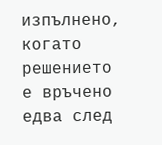изпълнено, когато решението е връчено едва след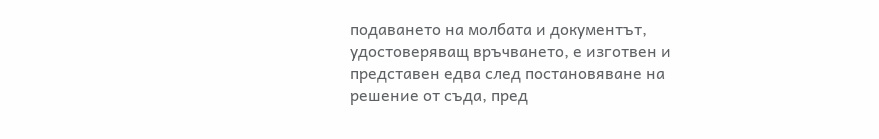подаването на молбата и документът, удостоверяващ връчването, е изготвен и представен едва след постановяване на решение от съда, пред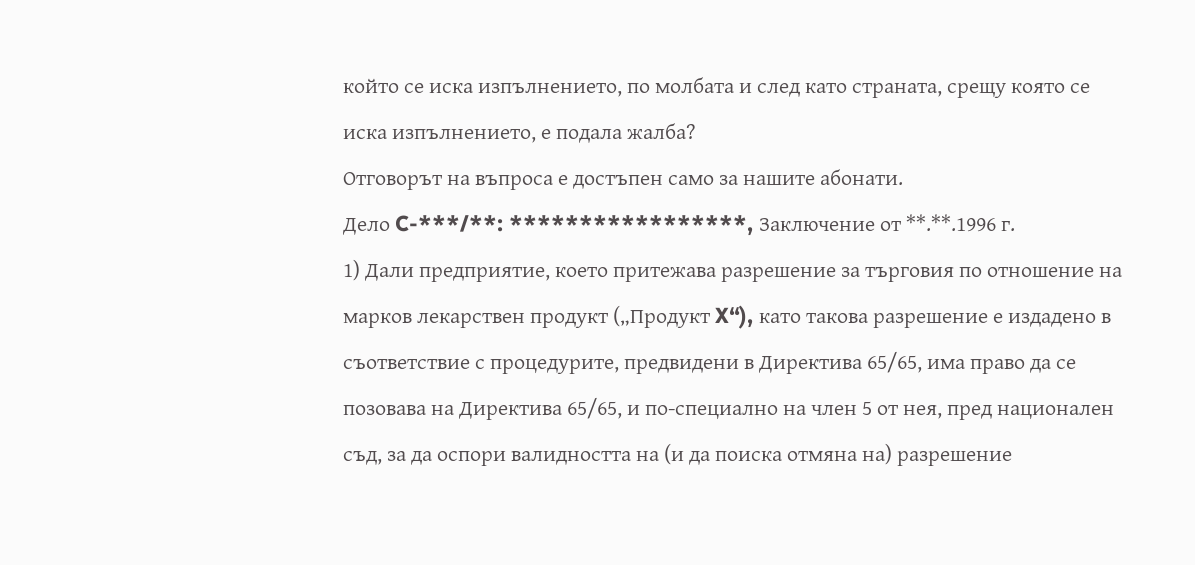който се иска изпълнението, по молбата и след като страната, срещу която се иска изпълнението, е подала жалба?
Отговорът на въпроса е достъпен само за нашите абонати.
Дело C-***/**: *****************, Заключение от **.**.1996 г.
1) Дали предприятие, което притежава разрешение за търговия по отношение на марков лекарствен продукт („Продукт X“), като такова разрешение е издадено в съответствие с процедурите, предвидени в Директива 65/65, има право да се позовава на Директива 65/65, и по-специално на член 5 от нея, пред национален съд, за да оспори валидността на (и да поиска отмяна на) разрешение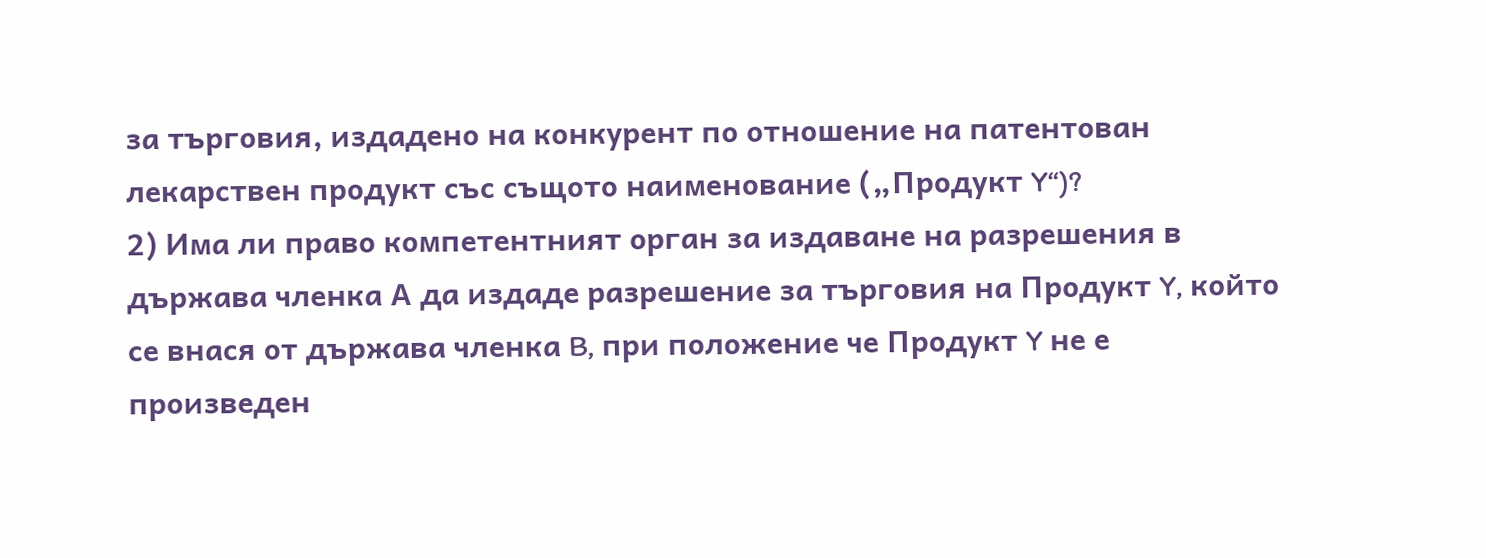за търговия, издадено на конкурент по отношение на патентован лекарствен продукт със същото наименование („Продукт Y“)?
2) Има ли право компетентният орган за издаване на разрешения в държава членка А да издаде разрешение за търговия на Продукт Y, който се внася от държава членка B, при положение че Продукт Y не е произведен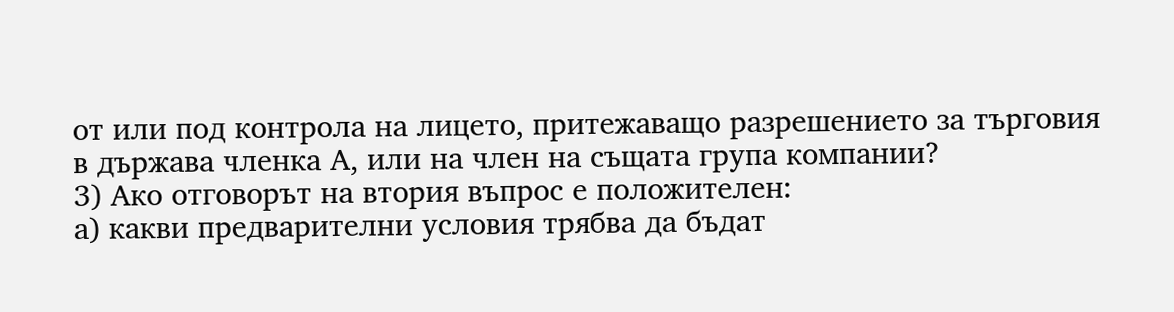от или под контрола на лицето, притежаващо разрешението за търговия в държава членка А, или на член на същата група компании?
3) Ако отговорът на втория въпрос е положителен:
а) какви предварителни условия трябва да бъдат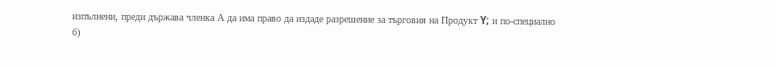изпълнени, преди държава членка А да има право да издаде разрешение за търговия на Продукт Y; и по-специално
б)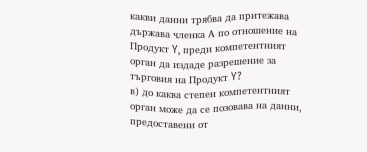какви данни трябва да притежава държава членка А по отношение на Продукт Y, преди компетентният орган да издаде разрешение за търговия на Продукт Y?
в) до каква степен компетентният орган може да се позовава на данни, предоставени от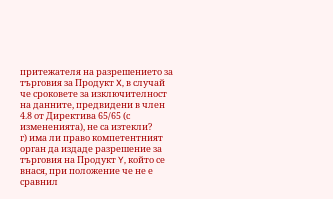притежателя на разрешението за търговия за Продукт X, в случай че сроковете за изключителност на данните, предвидени в член 4.8 от Директива 65/65 (с измененията), не са изтекли?
г) има ли право компетентният орган да издаде разрешение за търговия на Продукт Y, който се внася, при положение че не е сравнил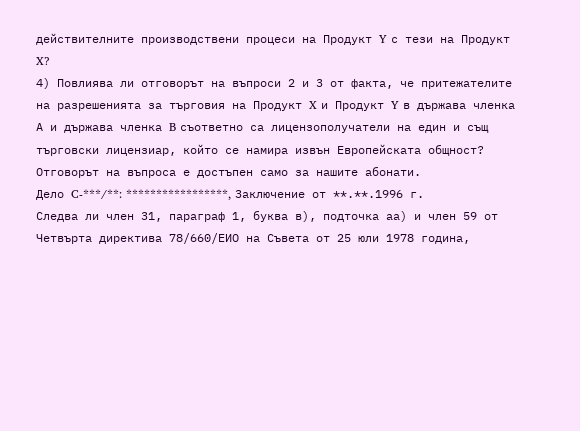действителните производствени процеси на Продукт Y с тези на Продукт X?
4) Повлиява ли отговорът на въпроси 2 и 3 от факта, че притежателите на разрешенията за търговия на Продукт X и Продукт Y в държава членка А и държава членка B съответно са лицензополучатели на един и същ търговски лицензиар, който се намира извън Европейската общност?
Отговорът на въпроса е достъпен само за нашите абонати.
Дело C-***/**: *****************, Заключение от **.**.1996 г.
Следва ли член 31, параграф 1, буква в), подточка аа) и член 59 от Четвърта директива 78/660/ЕИО на Съвета от 25 юли 1978 година,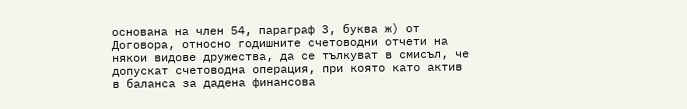основана на член 54, параграф 3, буква ж) от Договора, относно годишните счетоводни отчети на някои видове дружества, да се тълкуват в смисъл, че допускат счетоводна операция, при която като актив в баланса за дадена финансова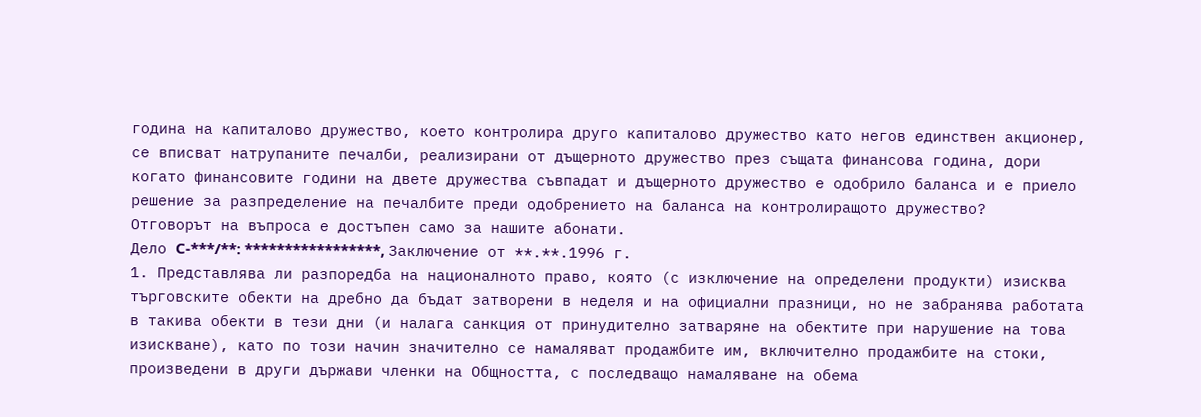година на капиталово дружество, което контролира друго капиталово дружество като негов единствен акционер, се вписват натрупаните печалби, реализирани от дъщерното дружество през същата финансова година, дори когато финансовите години на двете дружества съвпадат и дъщерното дружество е одобрило баланса и е приело решение за разпределение на печалбите преди одобрението на баланса на контролиращото дружество?
Отговорът на въпроса е достъпен само за нашите абонати.
Дело C-***/**: *****************, Заключение от **.**.1996 г.
1. Представлява ли разпоредба на националното право, която (с изключение на определени продукти) изисква търговските обекти на дребно да бъдат затворени в неделя и на официални празници, но не забранява работата в такива обекти в тези дни (и налага санкция от принудително затваряне на обектите при нарушение на това изискване), като по този начин значително се намаляват продажбите им, включително продажбите на стоки, произведени в други държави членки на Общността, с последващо намаляване на обема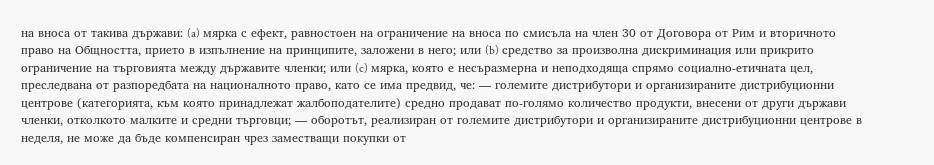на вноса от такива държави: (a) мярка с ефект, равностоен на ограничение на вноса по смисъла на член 30 от Договора от Рим и вторичното право на Общността, прието в изпълнение на принципите, заложени в него; или (b) средство за произволна дискриминация или прикрито ограничение на търговията между държавите членки; или (c) мярка, която е несъразмерна и неподходяща спрямо социално-етичната цел, преследвана от разпоредбата на националното право, като се има предвид, че: — големите дистрибутори и организираните дистрибуционни центрове (категорията, към която принадлежат жалбоподателите) средно продават по-голямо количество продукти, внесени от други държави членки, отколкото малките и средни търговци; — оборотът, реализиран от големите дистрибутори и организираните дистрибуционни центрове в неделя, не може да бъде компенсиран чрез заместващи покупки от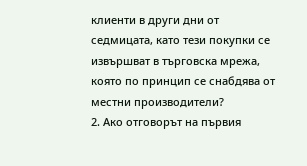клиенти в други дни от седмицата, като тези покупки се извършват в търговска мрежа, която по принцип се снабдява от местни производители?
2. Ако отговорът на първия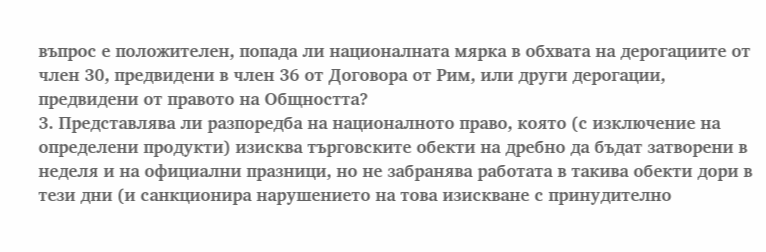въпрос е положителен, попада ли националната мярка в обхвата на дерогациите от член 30, предвидени в член 36 от Договора от Рим, или други дерогации, предвидени от правото на Общността?
3. Представлява ли разпоредба на националното право, която (с изключение на определени продукти) изисква търговските обекти на дребно да бъдат затворени в неделя и на официални празници, но не забранява работата в такива обекти дори в тези дни (и санкционира нарушението на това изискване с принудително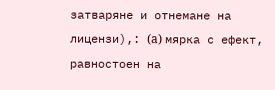затваряне и отнемане на лицензи),: (a) мярка с ефект, равностоен на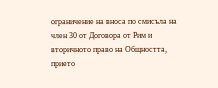ограничение на вноса по смисъла на член 30 от Договора от Рим и вторичното право на Общността, прието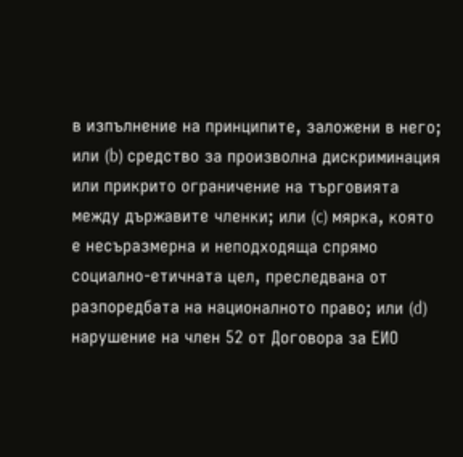в изпълнение на принципите, заложени в него; или (b) средство за произволна дискриминация или прикрито ограничение на търговията между държавите членки; или (c) мярка, която е несъразмерна и неподходяща спрямо социално-етичната цел, преследвана от разпоредбата на националното право; или (d) нарушение на член 52 от Договора за ЕИО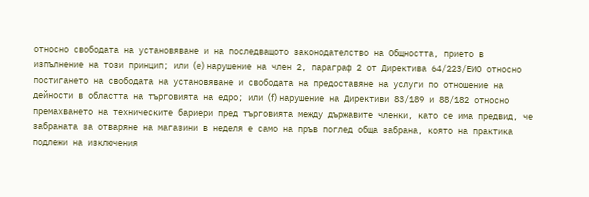относно свободата на установяване и на последващото законодателство на Общността, прието в изпълнение на този принцип; или (e) нарушение на член 2, параграф 2 от Директива 64/223/ЕИО относно постигането на свободата на установяване и свободата на предоставяне на услуги по отношение на дейности в областта на търговията на едро; или (f) нарушение на Директиви 83/189 и 88/182 относно премахването на техническите бариери пред търговията между държавите членки, като се има предвид, че забраната за отваряне на магазини в неделя е само на пръв поглед обща забрана, която на практика подлежи на изключения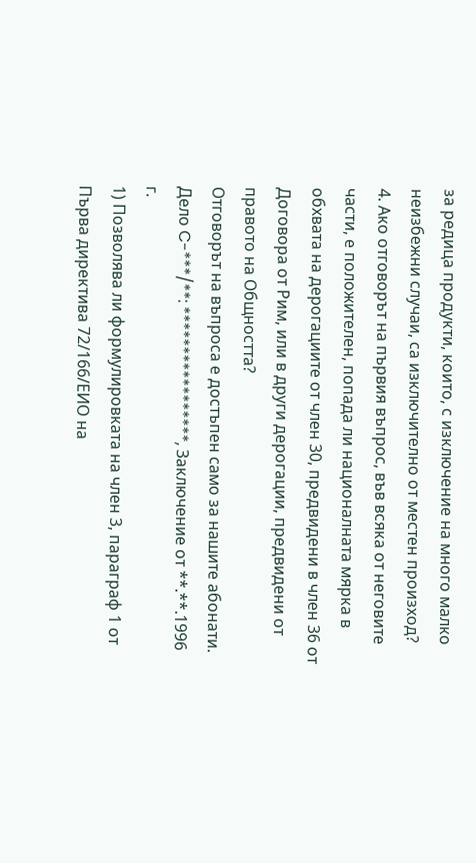за редица продукти, които, с изключение на много малко неизбежни случаи, са изключително от местен произход?
4. Ако отговорът на първия въпрос, във всяка от неговите части, е положителен, попада ли националната мярка в обхвата на дерогациите от член 30, предвидени в член 36 от Договора от Рим, или в други дерогации, предвидени от правото на Общността?
Отговорът на въпроса е достъпен само за нашите абонати.
Дело C-***/**: *****************, Заключение от **.**.1996 г.
1) Позволява ли формулировката на член 3, параграф 1 от Първа директива 72/166/ЕИО на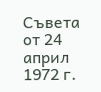Съвета от 24 април 1972 г.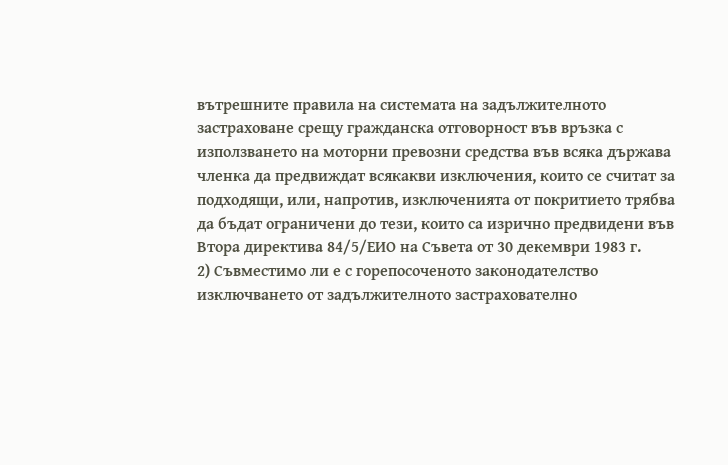вътрешните правила на системата на задължителното застраховане срещу гражданска отговорност във връзка с използването на моторни превозни средства във всяка държава членка да предвиждат всякакви изключения, които се считат за подходящи, или, напротив, изключенията от покритието трябва да бъдат ограничени до тези, които са изрично предвидени във Втора директива 84/5/ЕИО на Съвета от 30 декември 1983 г.
2) Съвместимо ли е с горепосоченото законодателство изключването от задължителното застрахователно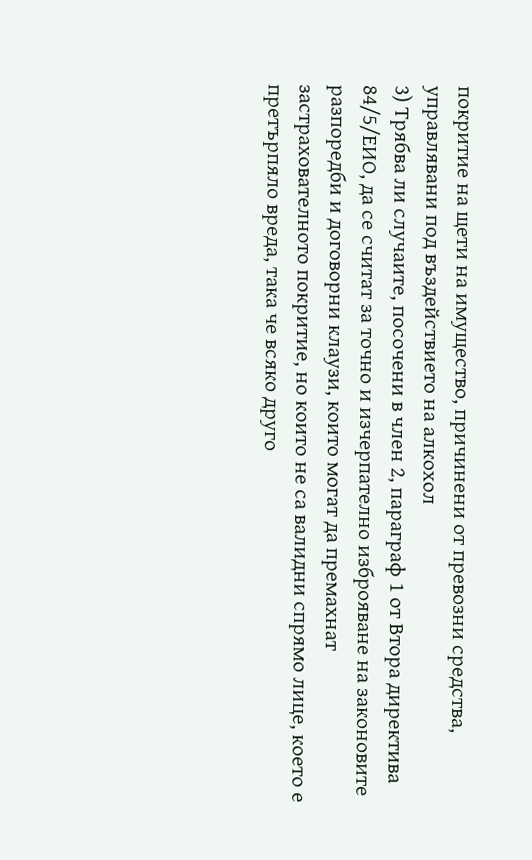покритие на щети на имущество, причинени от превозни средства, управлявани под въздействието на алкохол
3) Трябва ли случаите, посочени в член 2, параграф 1 от Втора директива 84/5/ЕИО, да се считат за точно и изчерпателно изброяване на законовите разпоредби и договорни клаузи, които могат да премахнат застрахователното покритие, но които не са валидни спрямо лице, което е претърпяло вреда, така че всяко друго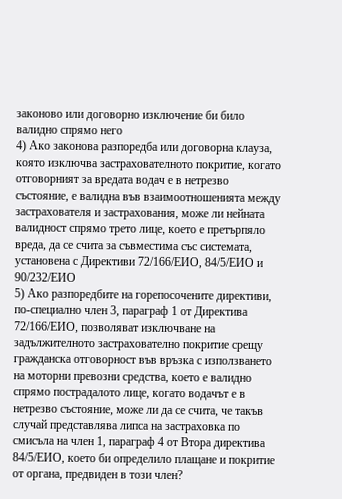законово или договорно изключение би било валидно спрямо него
4) Ако законова разпоредба или договорна клауза, която изключва застрахователното покритие, когато отговорният за вредата водач е в нетрезво състояние, е валидна във взаимоотношенията между застрахователя и застрахования, може ли нейната валидност спрямо трето лице, което е претърпяло вреда, да се счита за съвместима със системата, установена с Директиви 72/166/ЕИО, 84/5/ЕИО и 90/232/ЕИО
5) Ако разпоредбите на горепосочените директиви, по-специално член 3, параграф 1 от Директива 72/166/ЕИО, позволяват изключване на задължителното застрахователно покритие срещу гражданска отговорност във връзка с използването на моторни превозни средства, което е валидно спрямо пострадалото лице, когато водачът е в нетрезво състояние, може ли да се счита, че такъв случай представлява липса на застраховка по смисъла на член 1, параграф 4 от Втора директива 84/5/ЕИО, което би определило плащане и покритие от органа, предвиден в този член?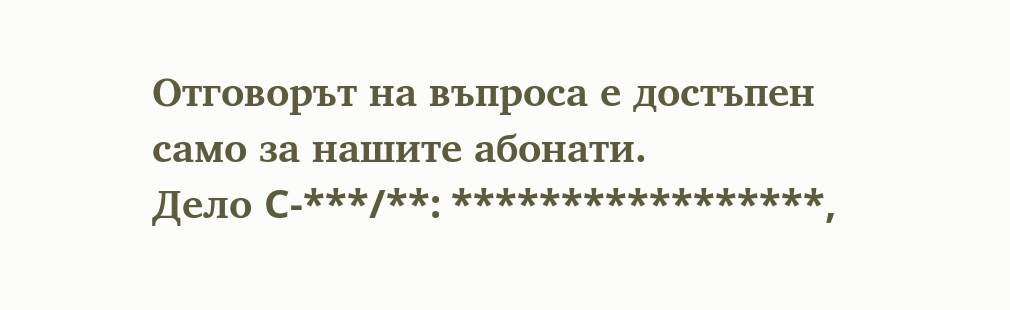Отговорът на въпроса е достъпен само за нашите абонати.
Дело C-***/**: *****************,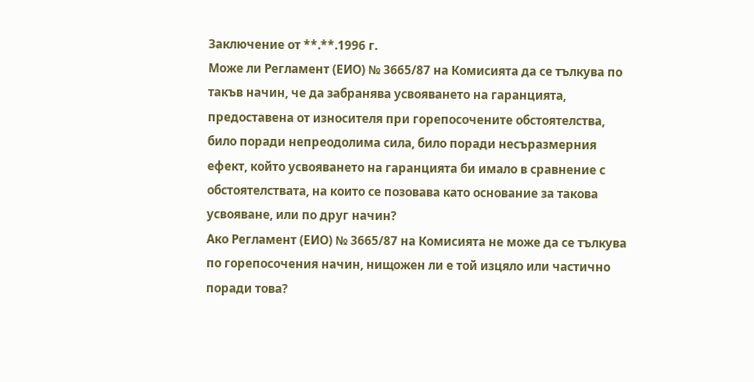Заключение от **.**.1996 г.
Може ли Регламент (ЕИО) № 3665/87 на Комисията да се тълкува по такъв начин, че да забранява усвояването на гаранцията, предоставена от износителя при горепосочените обстоятелства, било поради непреодолима сила, било поради несъразмерния ефект, който усвояването на гаранцията би имало в сравнение с обстоятелствата, на които се позовава като основание за такова усвояване, или по друг начин?
Ако Регламент (ЕИО) № 3665/87 на Комисията не може да се тълкува по горепосочения начин, нищожен ли е той изцяло или частично поради това?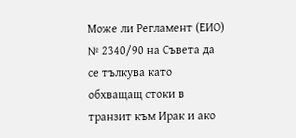Може ли Регламент (ЕИО) № 2340/90 на Съвета да се тълкува като обхващащ стоки в транзит към Ирак и ако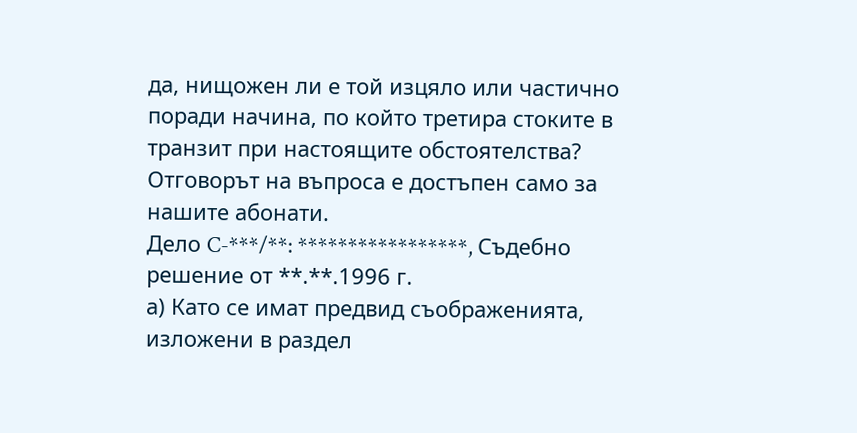да, нищожен ли е той изцяло или частично поради начина, по който третира стоките в транзит при настоящите обстоятелства?
Отговорът на въпроса е достъпен само за нашите абонати.
Дело C-***/**: *****************, Съдебно решение от **.**.1996 г.
а) Като се имат предвид съображенията, изложени в раздел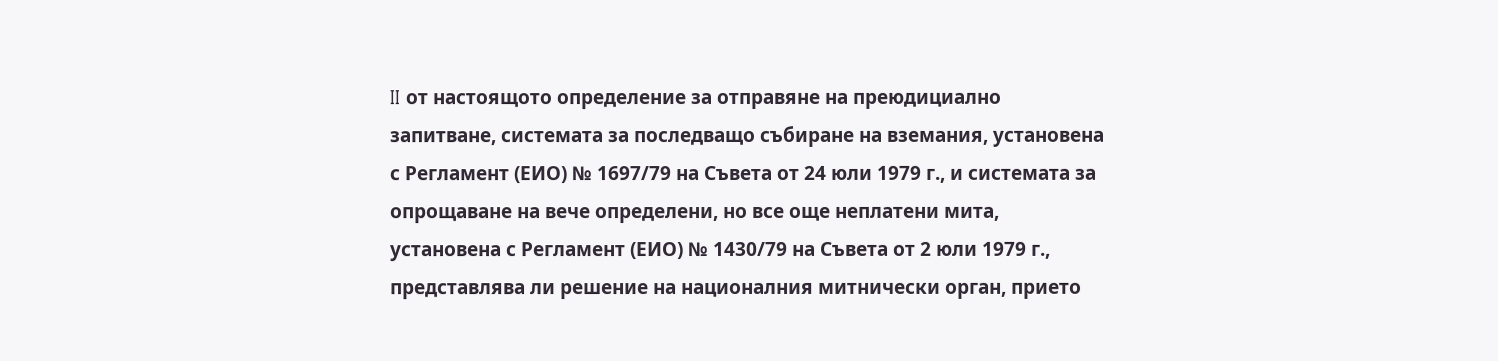II от настоящото определение за отправяне на преюдициално запитване, системата за последващо събиране на вземания, установена с Регламент (ЕИО) № 1697/79 на Съвета от 24 юли 1979 г., и системата за опрощаване на вече определени, но все още неплатени мита, установена с Регламент (ЕИО) № 1430/79 на Съвета от 2 юли 1979 г., представлява ли решение на националния митнически орган, прието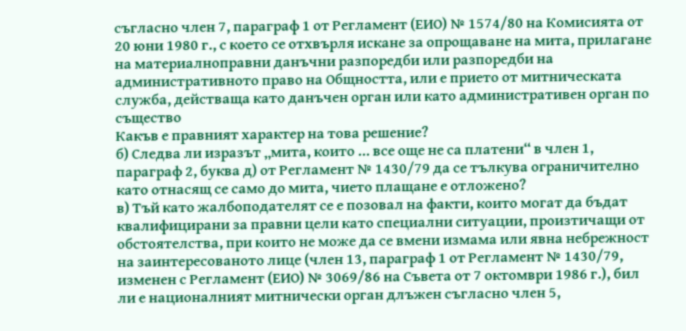съгласно член 7, параграф 1 от Регламент (ЕИО) № 1574/80 на Комисията от 20 юни 1980 г., с което се отхвърля искане за опрощаване на мита, прилагане на материалноправни данъчни разпоредби или разпоредби на административното право на Общността, или е прието от митническата служба, действаща като данъчен орган или като административен орган по същество
Какъв е правният характер на това решение?
б) Следва ли изразът „мита, които ... все още не са платени“ в член 1, параграф 2, буква д) от Регламент № 1430/79 да се тълкува ограничително като отнасящ се само до мита, чието плащане е отложено?
в) Тъй като жалбоподателят се е позовал на факти, които могат да бъдат квалифицирани за правни цели като специални ситуации, произтичащи от обстоятелства, при които не може да се вмени измама или явна небрежност на заинтересованото лице (член 13, параграф 1 от Регламент № 1430/79, изменен с Регламент (ЕИО) № 3069/86 на Съвета от 7 октомври 1986 г.), бил ли е националният митнически орган длъжен съгласно член 5,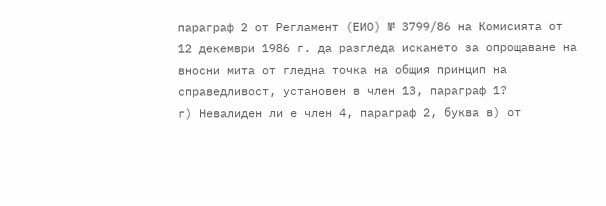параграф 2 от Регламент (ЕИО) № 3799/86 на Комисията от 12 декември 1986 г. да разгледа искането за опрощаване на вносни мита от гледна точка на общия принцип на справедливост, установен в член 13, параграф 1?
г) Невалиден ли е член 4, параграф 2, буква в) от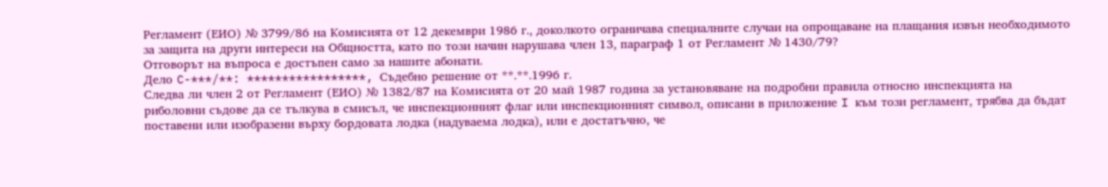Регламент (ЕИО) № 3799/86 на Комисията от 12 декември 1986 г., доколкото ограничава специалните случаи на опрощаване на плащания извън необходимото за защита на други интереси на Общността, като по този начин нарушава член 13, параграф 1 от Регламент № 1430/79?
Отговорът на въпроса е достъпен само за нашите абонати.
Дело C-***/**: *****************, Съдебно решение от **.**.1996 г.
Следва ли член 2 от Регламент (ЕИО) № 1382/87 на Комисията от 20 май 1987 година за установяване на подробни правила относно инспекцията на риболовни съдове да се тълкува в смисъл, че инспекционният флаг или инспекционният символ, описани в приложение I към този регламент, трябва да бъдат поставени или изобразени върху бордовата лодка (надуваема лодка), или е достатъчно, че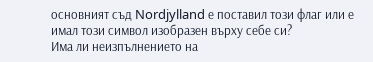основният съд Nordjylland е поставил този флаг или е имал този символ изобразен върху себе си?
Има ли неизпълнението на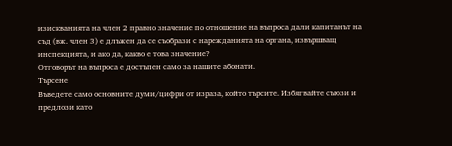изискванията на член 2 правно значение по отношение на въпроса дали капитанът на съд (вж. член 3) е длъжен да се съобрази с нарежданията на органа, извършващ инспекцията, и ако да, какво е това значение?
Отговорът на въпроса е достъпен само за нашите абонати.
Търсене
Въведете само основните думи/цифри от израза, който търсите. Избягвайте съюзи и предлози като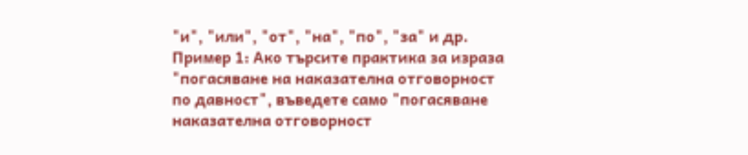"и", "или", "от", "на", "по", "за" и др.
Пример 1: Ако търсите практика за израза "погасяване на наказателна отговорност по давност", въведете само "погасяване наказателна отговорност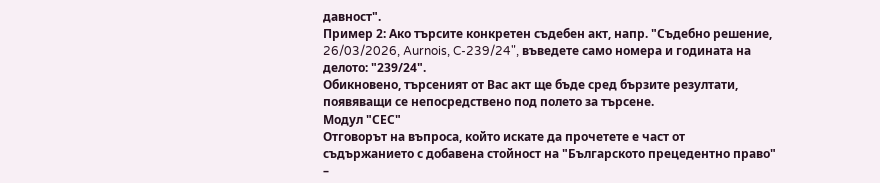давност".
Пример 2: Ако търсите конкретен съдебен акт, напр. "Съдебно решение, 26/03/2026, Aurnois, C-239/24", въведете само номера и годината на делото: "239/24".
Обикновено, търсеният от Вас акт ще бъде сред бързите резултати, появяващи се непосредствено под полето за търсене.
Модул "СЕС"
Отговорът на въпроса, който искате да прочетете е част от съдържанието с добавена стойност на "Българското прецедентно право" –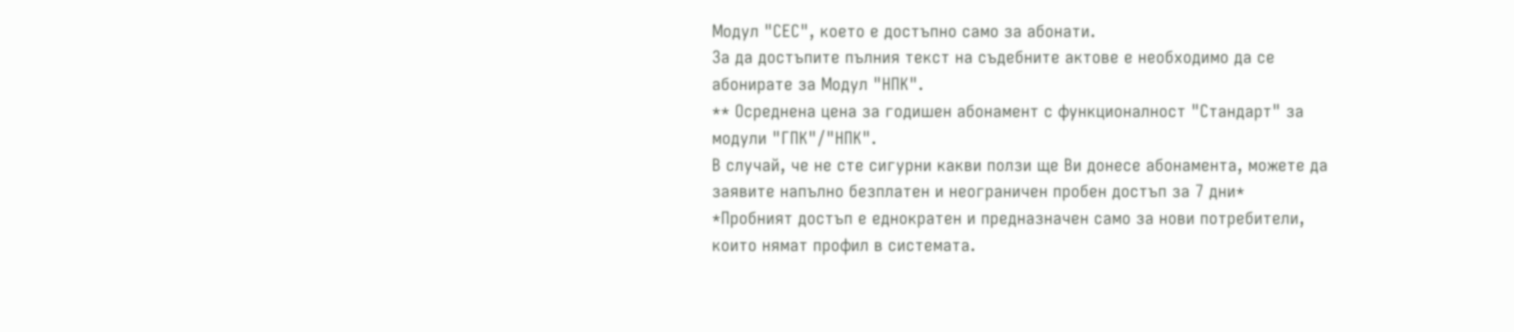Модул "СЕС", което е достъпно само за абонати.
За да достъпите пълния текст на съдебните актове е необходимо да се абонирате за Модул "НПК".
** Осреднена цена за годишен абонамент с функционалност "Стандарт" за модули "ГПК"/"НПК".
В случай, че не сте сигурни какви ползи ще Ви донесе абонамента, можете да заявите напълно безплатен и неограничен пробен достъп за 7 дни*
*Пробният достъп е еднократен и предназначен само за нови потребители, които нямат профил в системата.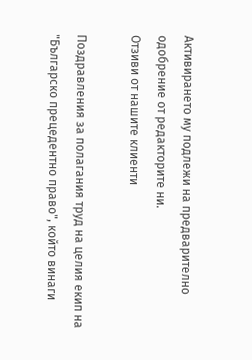Активирането му подлежи на предварително одобрение от редакторите ни.
Отзиви от нашите клиенти

Поздравления за полагания труд на целия екип на "Българско прецедентно право", който винаги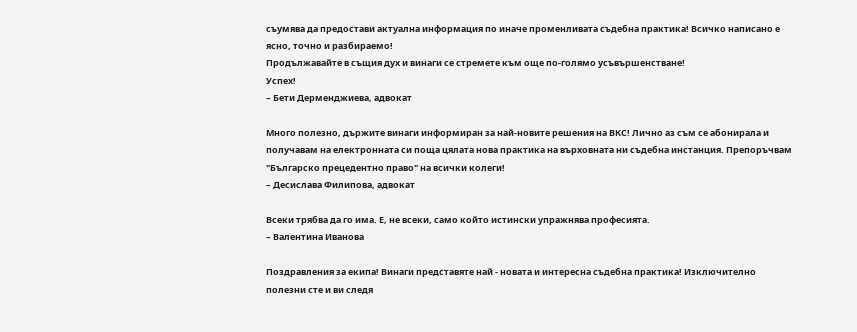съумява да предостави актуална информация по иначе променливата съдебна практика! Всичко написано е ясно, точно и разбираемо!
Продължавайте в същия дух и винаги се стремете към още по-голямо усъвършенстване!
Успех!
– Бети Дерменджиева, адвокат

Много полезно, държите винаги информиран за най-новите решения на ВКС! Лично аз съм се абонирала и получавам на електронната си поща цялата нова практика на върховната ни съдебна инстанция. Препоръчвам "Българско прецедентно право" на всички колеги!
– Десислава Филипова, адвокат

Всеки трябва да го има. Е, не всеки, само който истински упражнява професията.
– Валентина Иванова

Поздравления за екипа! Винаги представяте най - новата и интересна съдебна практика! Изключително полезни сте и ви следя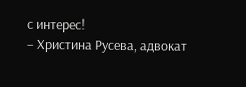с интерес!
– Христина Русева, адвокат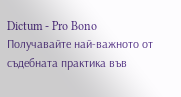Dictum - Pro Bono
Получавайте най-важното от съдебната практика във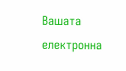Вашата електронна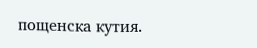пощенска кутия.